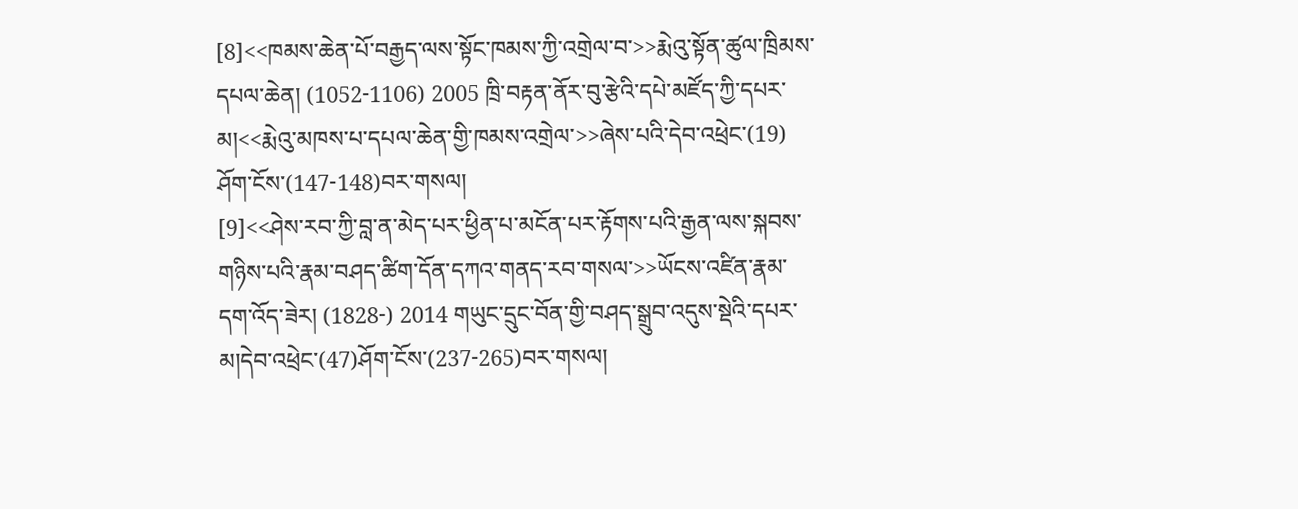[8]<<ཁམས་ཆེན་པོ་བརྒྱད་ལས་སྟོང་ཁམས་ཀྱི་འགྲེལ་བ་>>རྨེའུ་སྟོན་ཚུལ་ཁྲིམས་དཔལ་ཆེན། (1052-1106) 2005 ཁྲི་བརྟན་ནོར་བུ་རྩེའི་དཔེ་མཛོད་ཀྱི་དཔར་མ།<<རྨེའུ་མཁས་པ་དཔལ་ཆེན་གྱི་ཁམས་འགྲེལ་>>ཞེས་པའི་དེབ་འཕྲེང་(19) ཤོག་ངོས་(147-148)བར་གསལ།
[9]<<ཤེས་རབ་ཀྱི་བླ་ན་མེད་པར་ཕྱིན་པ་མངོན་པར་རྟོགས་པའི་རྒྱན་ལས་སྐབས་གཉིས་པའི་རྣམ་བཤད་ཚིག་དོན་དཀའ་གནད་རབ་གསལ་>>ཡོངས་འཛིན་རྣམ་དག་འོད་ཟེར། (1828-) 2014 གཡུང་དྲུང་བོན་གྱི་བཤད་སྒྲུབ་འདུས་སྡེའི་དཔར་མ།དེབ་འཕྲེང་(47)ཤོག་ངོས་(237-265)བར་གསལ།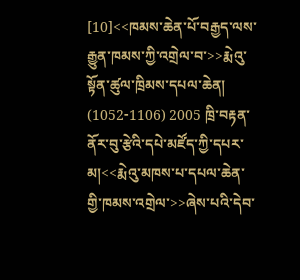[10]<<ཁམས་ཆེན་པོ་བརྒྱད་ལས་རྒྱུན་ཁམས་ཀྱི་འགྲེལ་བ་>>རྨེའུ་སྟོན་ཚུལ་ཁྲིམས་དཔལ་ཆེན། (1052-1106) 2005 ཁྲི་བརྟན་ནོར་བུ་རྩེའི་དཔེ་མཛོད་ཀྱི་དཔར་མ།<<རྨེའུ་མཁས་པ་དཔལ་ཆེན་གྱི་ཁམས་འགྲེལ་>>ཞེས་པའི་དེབ་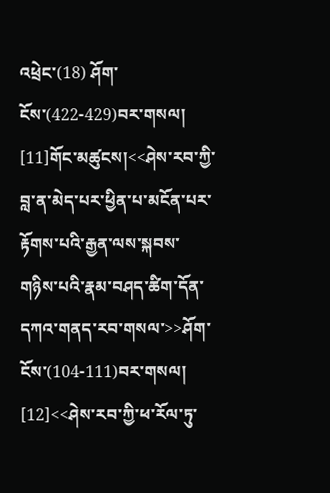འཕྲེང་(18) ཤོག་ངོས་(422-429)བར་གསལ།
[11]གོང་མཚུངས།<<ཤེས་རབ་ཀྱི་བླ་ན་མེད་པར་ཕྱིན་པ་མངོན་པར་རྟོགས་པའི་རྒྱན་ལས་སྐབས་གཉིས་པའི་རྣམ་བཤད་ཚིག་དོན་དཀའ་གནད་རབ་གསལ་>>ཤོག་ངོས་(104-111)བར་གསལ།
[12]<<ཤེས་རབ་ཀྱི་ཕ་རོལ་ཏུ་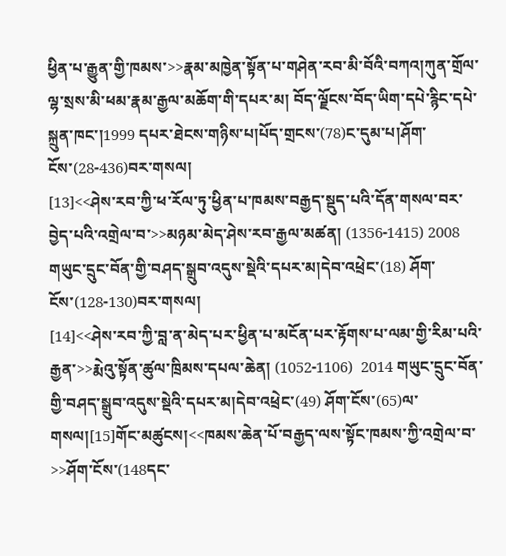ཕྱིན་པ་རྒྱུན་གྱི་ཁམས་>>རྣམ་མཁྱེན་སྟོན་པ་གཤེན་རབ་མི་བོའི་བཀའ།ཀུན་གྲོལ་ལྷ་སྲས་མི་ཕམ་རྣམ་རྒྱལ་མཆོག་གི་དཔར་མ། བོད་ལྗོངས་བོད་ཡིག་དཔེ་རྙིང་དཔེ་སྐྲུན་ཁང་།1999 དཔར་ཐེངས་གཉིས་པ།པོད་གྲངས་(78)ང་དུམ་པ།ཤོག་ངོས་(28-436)བར་གསལ།
[13]<<ཤེས་རབ་ཀྱི་ཕ་རོལ་ཏུ་ཕྱིན་པ་ཁམས་བརྒྱད་སྡུད་པའི་དོན་གསལ་བར་བྱེད་པའི་འགྲེལ་བ་>>མཉམ་མེད་ཤེས་རབ་རྒྱལ་མཚན། (1356-1415) 2008 གཡུང་དྲུང་བོན་གྱི་བཤད་སྒྲུབ་འདུས་སྡེའི་དཔར་མ།དེབ་འཕྲེང་(18) ཤོག་ངོས་(128-130)བར་གསལ།
[14]<<ཤེས་རབ་ཀྱི་བླ་ན་མེད་པར་ཕྱིན་པ་མངོན་པར་རྟོགས་པ་ལམ་གྱི་རིམ་པའི་རྒྱན་>>རྨེའུ་སྟོན་ཚུལ་ཁྲིམས་དཔལ་ཆེན། (1052-1106)  2014 གཡུང་དྲུང་བོན་གྱི་བཤད་སྒྲུབ་འདུས་སྡེའི་དཔར་མ།དེབ་འཕྲེང་(49) ཤོག་ངོས་(65)ལ་གསལ།[15]གོང་མཚུངས།<<ཁམས་ཆེན་པོ་བརྒྱད་ལས་སྟོང་ཁམས་ཀྱི་འགྲེལ་བ་>>ཤོག་ངོས་(148དང་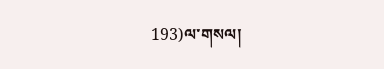193)ལ་གསལ།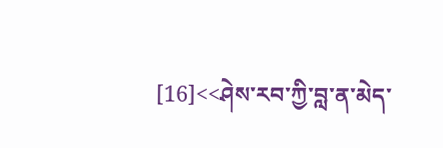[16]<<ཤེས་རབ་ཀྱི་བླ་ན་མེད་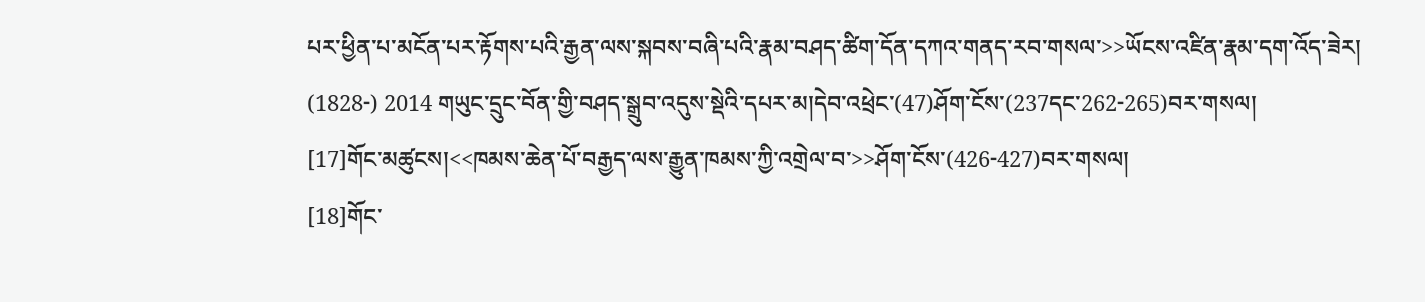པར་ཕྱིན་པ་མངོན་པར་རྟོགས་པའི་རྒྱན་ལས་སྐབས་བཞི་པའི་རྣམ་བཤད་ཚིག་དོན་དཀའ་གནད་རབ་གསལ་>>ཡོངས་འཛིན་རྣམ་དག་འོད་ཟེར། (1828-) 2014 གཡུང་དྲུང་བོན་གྱི་བཤད་སྒྲུབ་འདུས་སྡེའི་དཔར་མ།དེབ་འཕྲེང་(47)ཤོག་ངོས་(237དང་262-265)བར་གསལ།
[17]གོང་མཚུངས།<<ཁམས་ཆེན་པོ་བརྒྱད་ལས་རྒྱུན་ཁམས་ཀྱི་འགྲེལ་བ་>>ཤོག་ངོས་(426-427)བར་གསལ།
[18]གོང་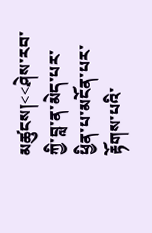མཚུངས།<<ཤེས་རབ་ཀྱི་བླ་ན་མེད་པར་ཕྱིན་པ་མངོན་པར་རྟོགས་པའི་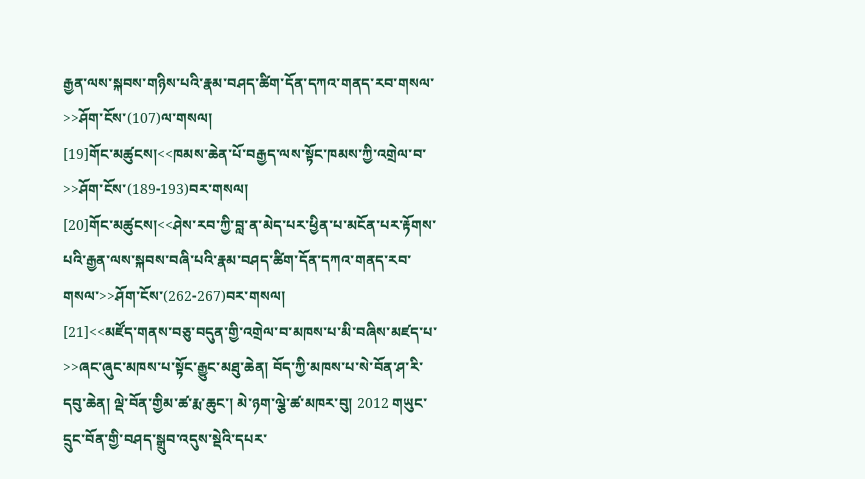རྒྱན་ལས་སྐབས་གཉིས་པའི་རྣམ་བཤད་ཚིག་དོན་དཀའ་གནད་རབ་གསལ་>>ཤོག་ངོས་(107)ལ་གསལ།
[19]གོང་མཚུངས།<<ཁམས་ཆེན་པོ་བརྒྱད་ལས་སྟོང་ཁམས་ཀྱི་འགྲེལ་བ་>>ཤོག་ངོས་(189-193)བར་གསལ།
[20]གོང་མཚུངས།<<ཤེས་རབ་ཀྱི་བླ་ན་མེད་པར་ཕྱིན་པ་མངོན་པར་རྟོགས་པའི་རྒྱན་ལས་སྐབས་བཞི་པའི་རྣམ་བཤད་ཚིག་དོན་དཀའ་གནད་རབ་གསལ་>>ཤོག་ངོས་(262-267)བར་གསལ།
[21]<<མཛོད་གནས་བཅུ་བདུན་གྱི་འགྲེལ་བ་མཁས་པ་མི་བཞིས་མཛད་པ་>>ཞང་ཞུང་མཁས་པ་སྟོང་རྒྱུང་མཐུ་ཆེན། བོད་ཀྱི་མཁས་པ་སེ་བོན་ཤ་རི་དབུ་ཆེན། ལྡེ་བོན་གྱིམ་ཚ་རྨ་ཆུང་། མེ་ཉག་ལྕེ་ཚ་མཁར་བུ། 2012 གཡུང་དྲུང་བོན་གྱི་བཤད་སྒྲུབ་འདུས་སྡེའི་དཔར་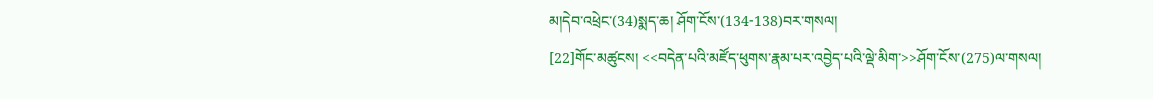མ།དེབ་འཕྲེང་(34)སྨད་ཆ། ཤོག་ངོས་(134-138)བར་གསལ།
[22]གོང་མཚུངས། <<བདེན་པའི་མཛོད་ཕུགས་རྣམ་པར་འབྱེད་པའི་ལྡེ་མིག་>>ཤོག་ངོས་(275)ལ་གསལ།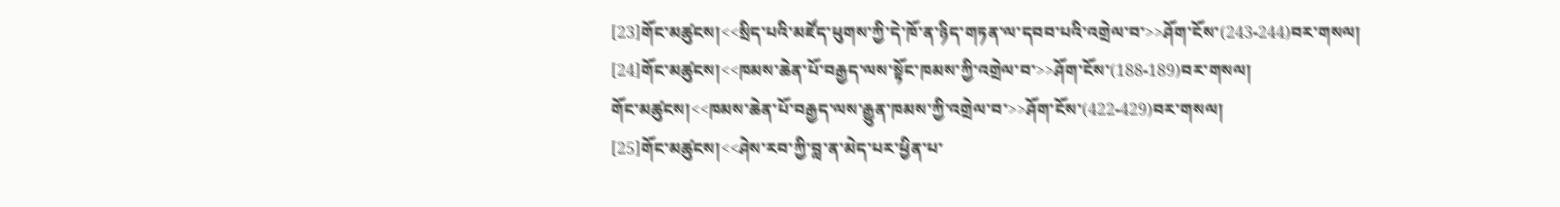[23]གོང་མཚུངས།<<སྲིད་པའི་མཛོད་ཕུགས་ཀྱི་དེ་ཁོ་ན་ཉིད་གཏན་ལ་དབབ་པའི་འགྲེལ་བ་>>ཤོག་ངོས་(243-244)བར་གསལ།
[24]གོང་མཚུངས།<<ཁམས་ཆེན་པོ་བརྒྱད་ལས་སྟོང་ཁམས་ཀྱི་འགྲེལ་བ་>>ཤོག་ངོས་(188-189)བར་གསལ།
གོང་མཚུངས།<<ཁམས་ཆེན་པོ་བརྒྱད་ལས་རྒྱུན་ཁམས་ཀྱི་འགྲེལ་བ་>>ཤོག་ངོས་(422-429)བར་གསལ།
[25]གོང་མཚུངས།<<ཤེས་རབ་ཀྱི་བླ་ན་མེད་པར་ཕྱིན་པ་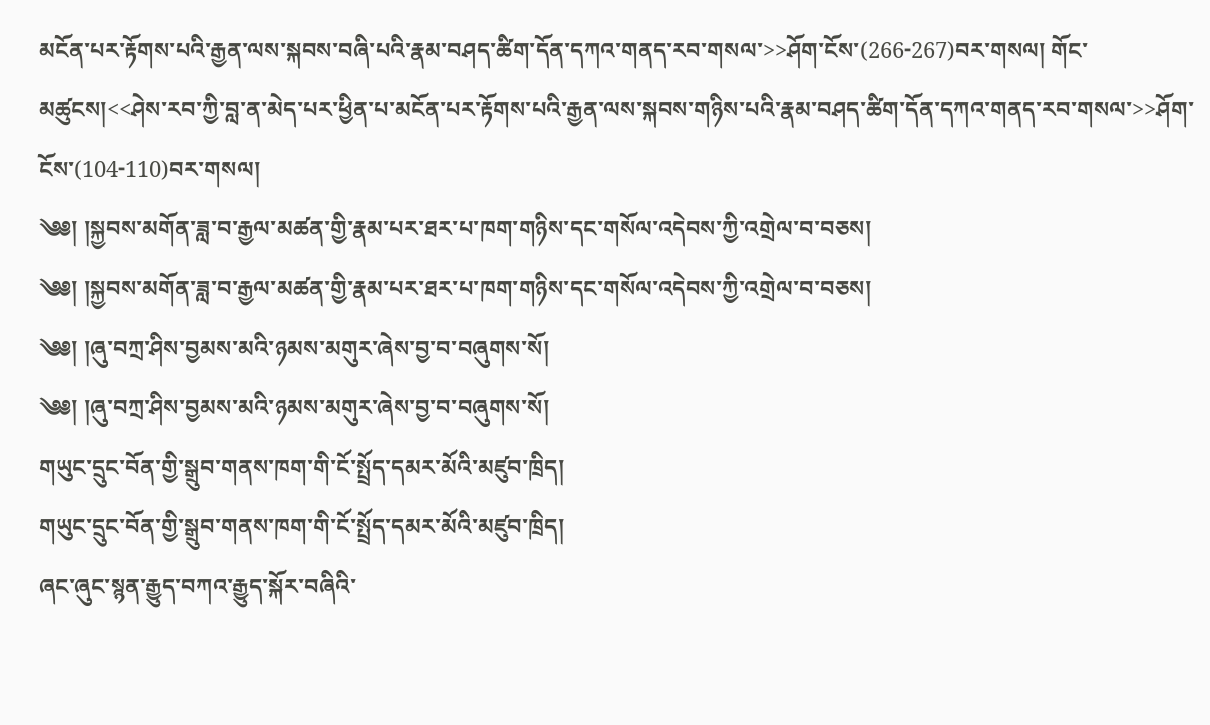མངོན་པར་རྟོགས་པའི་རྒྱན་ལས་སྐབས་བཞི་པའི་རྣམ་བཤད་ཚིག་དོན་དཀའ་གནད་རབ་གསལ་>>ཤོག་ངོས་(266-267)བར་གསལ། གོང་མཚུངས།<<ཤེས་རབ་ཀྱི་བླ་ན་མེད་པར་ཕྱིན་པ་མངོན་པར་རྟོགས་པའི་རྒྱན་ལས་སྐབས་གཉིས་པའི་རྣམ་བཤད་ཚིག་དོན་དཀའ་གནད་རབ་གསལ་>>ཤོག་ངོས་(104-110)བར་གསལ།
༄༅། །སྐྱབས་མགོན་ཟླ་བ་རྒྱལ་མཚན་གྱི་རྣམ་པར་ཐར་པ་ཁག་གཉིས་དང་གསོལ་འདེབས་ཀྱི་འགྲེལ་བ་བཅས།
༄༅། །སྐྱབས་མགོན་ཟླ་བ་རྒྱལ་མཚན་གྱི་རྣམ་པར་ཐར་པ་ཁག་གཉིས་དང་གསོལ་འདེབས་ཀྱི་འགྲེལ་བ་བཅས།
༄༅། །ཞུ་བཀྲ་ཤིས་བྱམས་མའི་ཉམས་མགུར་ཞེས་བྱ་བ་བཞུགས་སོ།
༄༅། །ཞུ་བཀྲ་ཤིས་བྱམས་མའི་ཉམས་མགུར་ཞེས་བྱ་བ་བཞུགས་སོ།
གཡུང་དྲུང་བོན་གྱི་སྒྲུབ་གནས་ཁག་གི་ངོ་སྤྲོད་དམར་མོའི་མཛུབ་ཁྲིད།
གཡུང་དྲུང་བོན་གྱི་སྒྲུབ་གནས་ཁག་གི་ངོ་སྤྲོད་དམར་མོའི་མཛུབ་ཁྲིད།
ཞང་ཞུང་སྙན་རྒྱུད་བཀའ་རྒྱུད་སྐོར་བཞིའི་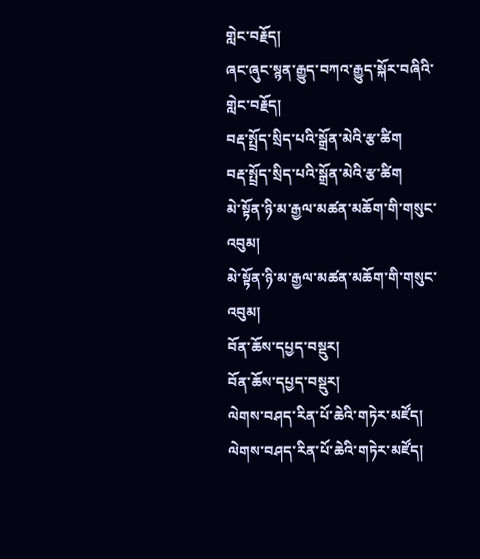གླེང་བརྗོད།
ཞང་ཞུང་སྙན་རྒྱུད་བཀའ་རྒྱུད་སྐོར་བཞིའི་གླེང་བརྗོད།
བརྡ་སྤྲོད་སྲིད་པའི་སྒྲོན་མེའི་རྩ་ཚིག
བརྡ་སྤྲོད་སྲིད་པའི་སྒྲོན་མེའི་རྩ་ཚིག
མེ་སྟོན་ཉི་མ་རྒྱལ་མཚན་མཆོག་གི་གསུང་འབུམ།
མེ་སྟོན་ཉི་མ་རྒྱལ་མཚན་མཆོག་གི་གསུང་འབུམ།
བོན་ཆོས་དཔྱད་བསྡུར།
བོན་ཆོས་དཔྱད་བསྡུར།
ལེགས་བཤད་རིན་པོ་ཆེའི་གཏེར་མཛོད།
ལེགས་བཤད་རིན་པོ་ཆེའི་གཏེར་མཛོད།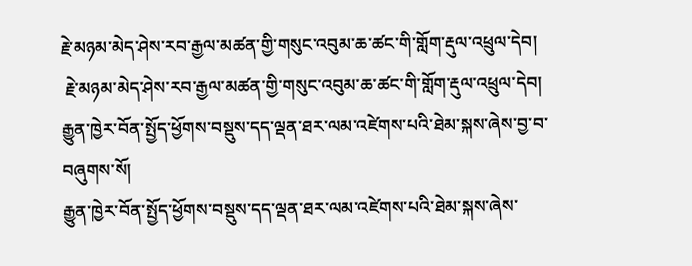རྗེ་མཉམ་མེད་ཤེས་རབ་རྒྱལ་མཚན་གྱི་གསུང་འབུམ་ཆ་ཚང་གི་གློག་རྡུལ་འཕྲུལ་དེབ།
 རྗེ་མཉམ་མེད་ཤེས་རབ་རྒྱལ་མཚན་གྱི་གསུང་འབུམ་ཆ་ཚང་གི་གློག་རྡུལ་འཕྲུལ་དེབ།
རྒྱུན་ཁྱེར་བོན་སྤྱོད་ཕྱོགས་བསྡུས་དད་ལྡན་ཐར་ལམ་འཛེགས་པའི་ཐེམ་སྐས་ཞེས་བྱ་བ་བཞུགས་སོ།
རྒྱུན་ཁྱེར་བོན་སྤྱོད་ཕྱོགས་བསྡུས་དད་ལྡན་ཐར་ལམ་འཛེགས་པའི་ཐེམ་སྐས་ཞེས་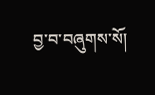བྱ་བ་བཞུགས་སོ།